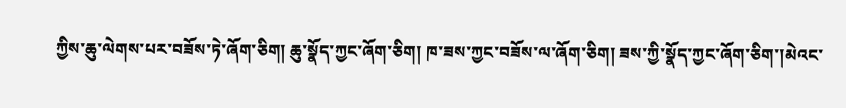ཀྱིས་ཆུ་ལེགས་པར་བཟོས་ཏེ་ཞོག་ཅིག། ཆུ་སྣོད་ཀྱང་ཞོག་ཅིག། ཁ་ཟས་ཀྱང་བཟོས་ལ་ཞོག་ཅིག། ཟས་ཀྱི་སྣོད་ཀྱང་ཞོག་ཅིག་།མེའང་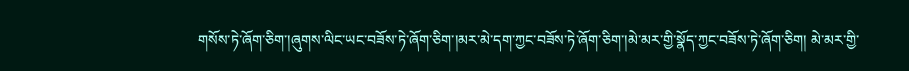གསོས་ཏེ་ཞོག་ཅིག་།ཞུགས་ལིང་ཡང་བཟོས་ཏེ་ཞོག་ཅིག་།མར་མེ་དག་ཀྱང་བཟོས་ཏེ་ཞོག་ཅིག་།མེ་མར་གྱི་སྣོད་ཀྱང་བཟོས་ཏེ་ཞོག་ཅིག། མེ་མར་གྱི་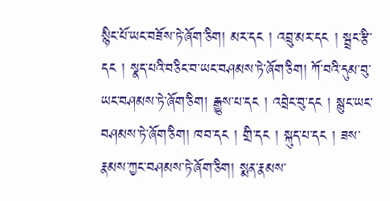སྙིང་པོ་ཡང་བཟོས་ཏེ་ཞོག་ཅིག། མར་དང ། འབྲུ་མར་དང ། སྦྲང་རྩི་དང ། སྣད་པའི་བཅིང་བ་ཡང་བཤམས་ཏེ་ཞོག་ཅིག། ཀོ་བའི་དུམ་བུ་ཡང་བཤམས་ཏེ་ཞོག་ཅིག། རྒྱུས་པ་དང ། འབྲེང་བུ་དང ། སྙུང་ཡང་བཤམས་ཏེ་ཞོག་ཅིག། ཁབ་དང ། གྲི་དང ། སྐུད་པ་དང ། ཟས་རྣམས་ཀྱང་བཤམས་ཏེ་ཞོག་ཅིག། སྨན་རྣམས་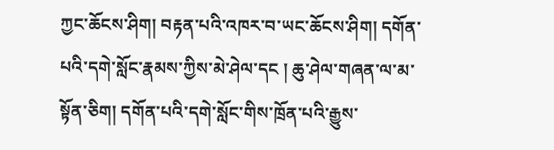ཀྱང་ཆོངས་ཤིག། བརྟན་པའི་འཁར་བ་ཡང་ཆོངས་ཤིག། དགོན་པའི་དགེ་སློང་རྣམས་ཀྱིས་མེ་ཤེལ་དང ། ཆུ་ཤེལ་གཞན་ལ་མ་སྟོན་ཅིག། དགོན་པའི་དགེ་སློང་གིས་ཁྲོན་པའི་རྒྱུས་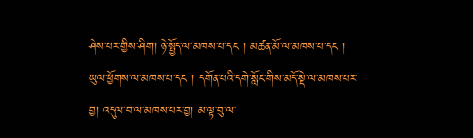ཤེས་པར་གྱིས་ཤིག། ཉེ་སྤྱོད་ལ་མཁས་པ་དང ། མཚན་མོ་ལ་མཁས་པ་དང ། ཡུལ་ཕྱོགས་ལ་མཁས་པ་དང ། དགོན་པའི་དགེ་སློང་གིས་མདོ་སྡེ་ལ་མཁས་པར་བྱ། འདུལ་བ་ལ་མཁས་པར་བྱ། མ་ལྟ་བུ་ལ་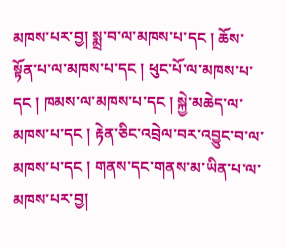མཁས་པར་བྱ། སྨྲ་བ་ལ་མཁས་པ་དང ། ཆོས་སྟོན་པ་ལ་མཁས་པ་དང ། ཕུང་པོ་ལ་མཁས་པ་དང ། ཁམས་ལ་མཁས་པ་དང ། སྐྱེ་མཆེད་ལ་མཁས་པ་དང ། རྟེན་ཅིང་འབྲེལ་བར་འབྱུང་བ་ལ་མཁས་པ་དང ། གནས་དང་གནས་མ་ཡིན་པ་ལ་མཁས་པར་བྱ།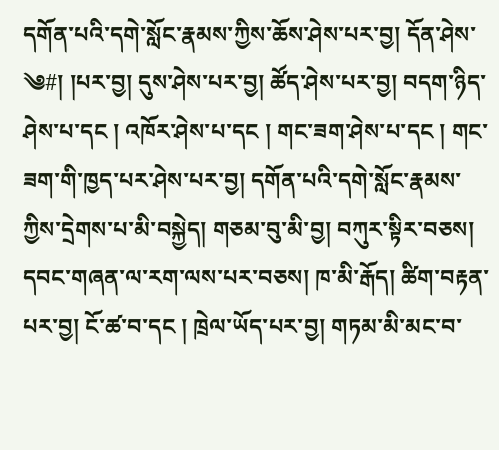དགོན་པའི་དགེ་སློང་རྣམས་ཀྱིས་ཆོས་ཤེས་པར་བྱ། དོན་ཤེས་
༄#། །པར་བྱ། དུས་ཤེས་པར་བྱ། ཚོད་ཤེས་པར་བྱ། བདག་ཉིད་ཤེས་པ་དང ། འཁོར་ཤེས་པ་དང ། གང་ཟག་ཤེས་པ་དང ། གང་ཟག་གི་ཁྱད་པར་ཤེས་པར་བྱ། དགོན་པའི་དགེ་སློང་རྣམས་ཀྱིས་དྲེགས་པ་མི་བསྐྱེད། གཅམ་བུ་མི་བྱ། བཀུར་སྟིར་བཅས། དབང་གཞན་ལ་རག་ལས་པར་བཅས། ཁ་མི་རྒོད། ཚིག་བརྟན་པར་བྱ། ངོ་ཚ་བ་དང ། ཁྲེལ་ཡོད་པར་བྱ། གཏམ་མི་མང་བ་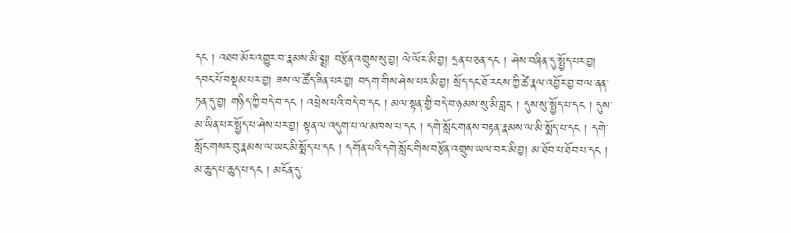དང ། འཐབ་མོར་འགྱུར་བ་རྣམས་མི་སྨྲ། བརྩོན་འགྲུས་སུ་བྱ། ལེ་ལོར་མི་བྱ། དྲན་པ་ཅན་དང ། ཤེས་བཞིན་དུ་སྤྱོད་པར་བྱ། དབང་པོ་བསྡམ་པར་བྱ། ཟས་ལ་ཚོད་ཟིན་པར་བྱ། བདག་གིས་ཤེས་པར་མི་བྱ། སྲོད་དང་ཐོ་རངས་ཀྱི་ཚེ་རྣལ་འབྱོར་བྱ་བ་ལ་ནན་ཏན་དུ་བྱ། གཉིད་ཀྱི་བདེ་བ་དང ། འཕྲེས་པའི་བདེ་བ་དང ། མལ་སྟན་གྱི་བདེ་བ་ཉམས་སུ་མི་བླང ། དུས་སུ་སྤྱོད་པ་དང ། དུས་མ་ཡིན་པར་སྤྱོད་པ་ཤེས་པར་བྱ། སྟན་ལ་འདུག་པ་ལ་མཁས་པ་དང ། དགེ་སློང་གནས་བརྟན་རྣམས་ལ་མི་སྨོད་པ་དང ། དགེ་སློང་གསར་བུ་རྣམས་ལ་ཡང་མི་སྨོད་པ་དང ། དགོན་པའི་དགེ་སློང་གིས་བརྩོན་འགྲུས་ཡལ་བར་མི་བྱ། མ་ཐོབ་པ་ཐོབ་པ་དང ། མ་ཆུད་པ་ཆུད་པ་དང ། མངོན་དུ་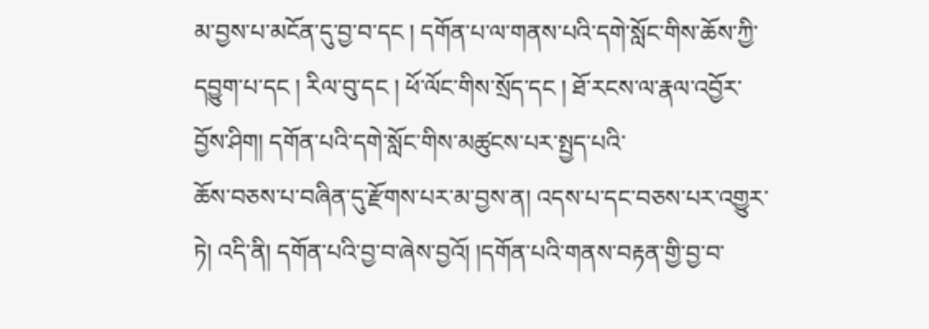མ་བྱས་པ་མངོན་དུ་བྱ་བ་དང ། དགོན་པ་ལ་གནས་པའི་དགེ་སློང་གིས་ཆོས་ཀྱི་དབྱུག་པ་དང ། རིལ་བུ་དང ། ཕོ་ལོང་གིས་སྲོད་དང ། ཐོ་རངས་ལ་རྣལ་འབྱོར་བྱོས་ཤིག། དགོན་པའི་དགེ་སློང་གིས་མཚུངས་པར་སྤྱད་པའི་
ཆོས་བཅས་པ་བཞིན་དུ་རྫོགས་པར་མ་བྱས་ན། འདས་པ་དང་བཅས་པར་འགྱུར་ཏེ། འདི་ནི། དགོན་པའི་བྱ་བ་ཞེས་བྱའོ། །དགོན་པའི་གནས་བརྟན་གྱི་བྱ་བ་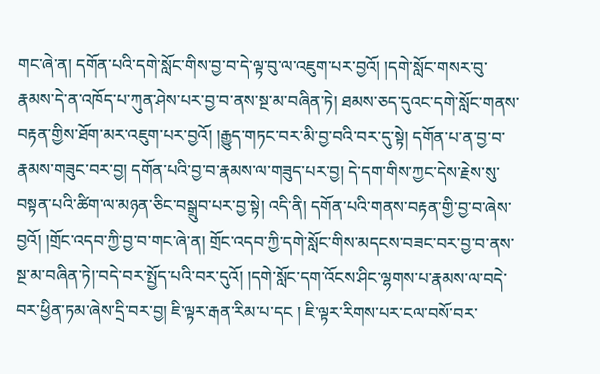གང་ཞེ་ན། དགོན་པའི་དགེ་སློང་གིས་བྱ་བ་དེ་ལྟ་བུ་ལ་འཇུག་པར་བྱའོ། །དགེ་སློང་གསར་བུ་རྣམས་དེ་ན་འཁོད་པ་ཀུན་ཤེས་པར་བྱ་བ་ནས་སྔ་མ་བཞིན་ཏེ། ཐམས་ཅད་དུའང་དགེ་སློང་གནས་བརྟན་གྱིས་ཐོག་མར་འཇུག་པར་བྱའོ། །རྒྱུད་གཏང་བར་མི་བྱ་བའི་བར་དུ་སྟེ། དགོན་པ་ན་བྱ་བ་རྣམས་གཟུང་བར་བྱ། དགོན་པའི་བྱ་བ་རྣམས་ལ་གཟུད་པར་བྱ། དེ་དག་གིས་ཀྱང་དེས་རྗེས་སུ་བསྟན་པའི་ཚིག་ལ་མཉན་ཅིང་བསྒྲུབ་པར་བྱ་སྟེ། འདི་ནི། དགོན་པའི་གནས་བརྟན་གྱི་བྱ་བ་ཞེས་བྱའོ། །གྲོང་འདབ་ཀྱི་བྱ་བ་གང་ཞེ་ན། གྲོང་འདབ་ཀྱི་དགེ་སློང་གིས་མདངས་བཟང་བར་བྱ་བ་ནས་སྔ་མ་བཞིན་ཏེ།་བདེ་བར་སྤྱོད་པའི་བར་དུའོ། །དགེ་སློང་དག་འོངས་ཤིང་ལྷགས་པ་རྣམས་ལ་བདེ་བར་ཕྱིན་ཏམ་ཞེས་དྲི་བར་བྱ། ཇི་ལྟར་རྒན་རིམ་པ་དང ། ཇི་ལྟར་རིགས་པར་ངལ་བསོ་བར་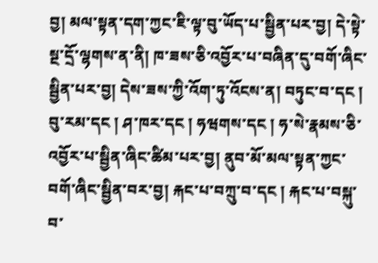བྱ། མལ་སྟན་དག་ཀྱང་ཇི་ལྟ་བུ་ཡོད་པ་སྦྱིན་པར་བྱ། དེ་སྟེ་སྔ་དྲོ་ལྷགས་ན་ནི། ཁ་ཟས་ཅི་འབྱོར་པ་བཞིན་དུ་བགོ་ཞིང་སྦྱིན་པར་བྱ། དེས་ཟས་ཀྱི་འོག་ཏུ་འོངས་ན། བཏུང་བ་དང ། བུ་རམ་དང ། ཤ་ཁར་དང ། ཧཝགས་དང ། ཧ་སེ་རྣམས་ཅི་འབྱོར་པ་སྦྱིན་ཞིང་ཚིམ་པར་བྱ། ནུབ་མོ་མལ་སྟན་ཀྱང་བགོ་ཞིང་སྦྱིན་བར་བྱ། རྐང་པ་བཀྲུ་བ་དང ། རྐང་པ་བསྐུ་བ་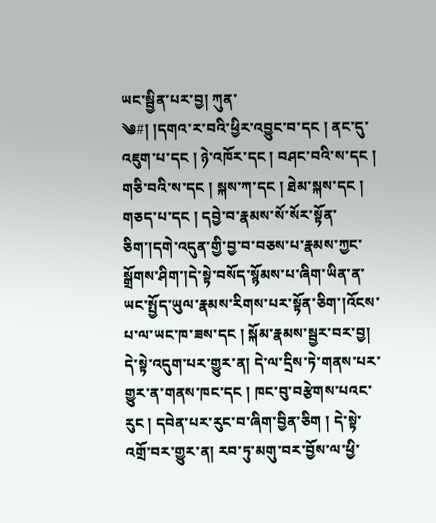ཡང་སྦྱིན་པར་བྱ། ཀུན་
༄#། །དགའ་ར་བའི་ཕྱིར་འབྱུང་བ་དང ། ནང་དུ་འཇུག་པ་དང ། ཉེ་འཁོར་དང ། བཤང་བའི་ས་དང ། གཅི་བའི་ས་དང ། སྐས་ཀ་དང ། ཐེམ་སྐས་དང ། གཅད་པ་དང ། དབྱེ་བ་རྣམས་སོ་སོར་སྟོན་ཅིག་།དགེ་འདུན་གྱི་བྱ་བ་བཅས་པ་རྣམས་ཀྱང་སྒྲོགས་ཤིག་།དེ་སྟེ་བསོད་སྙོམས་པ་ཞིག་ཡིན་ན་ཡང་སྤྱོད་ཡུལ་རྣམས་རིགས་པར་སྟོན་ཅིག་།འོངས་པ་ལ་ཡང་ཁ་ཟས་དང ། སྐོམ་རྣམས་སྦྱར་བར་བྱ། དེ་སྟེ་འདུག་པར་གྱུར་ན། དེ་ལ་དྲིས་ཏེ་གནས་པར་གྱུར་ན་གནས་ཁང་དང ། ཁང་བུ་བརྩེགས་པའང་རུང ། དབེན་པར་རུང་བ་ཞིག་བྱིན་ཅིག ། དེ་སྟེ་འགྲོ་བར་གྱུར་ན། རབ་ཏུ་མགུ་བར་བྱོས་ལ་ཕྱི་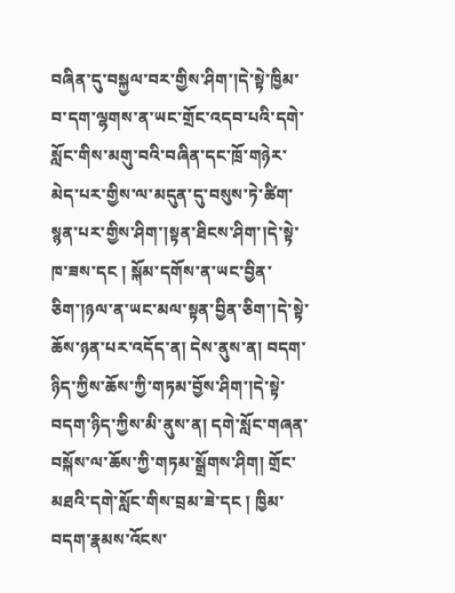བཞིན་དུ་བསྐྱལ་བར་གྱིས་ཤིག་།དེ་སྟེ་ཁྱིམ་བ་དག་ལྷགས་ན་ཡང་གྲོང་འདབ་པའི་དགེ་སློང་གིས་མགུ་བའི་བཞིན་དང་ཁྲོ་གཉེར་མེད་པར་གྱིས་ལ་མདུན་དུ་བསུས་ཏེ་ཚིག་སྙན་པར་གྱིས་ཤིག་།སྟན་ཐིངས་ཤིག་།དེ་སྟེ་ཁ་ཟས་དང ། སྐོམ་དགོས་ན་ཡང་བྱིན་ཅིག་།ཉལ་ན་ཡང་མལ་སྟན་བྱིན་ཅིག་།དེ་སྟེ་ཆོས་ཉན་པར་འདོད་ན། དེས་ནུས་ན། བདག་ཉིད་ཀྱིས་ཆོས་ཀྱི་གཏམ་བྱོས་ཤིག་།དེ་སྟེ་བདག་ཉིད་ཀྱིས་མི་ནུས་ན། དགེ་སློང་གཞན་བསྐོས་ལ་ཆོས་ཀྱི་གཏམ་སྒྲོགས་ཤིག། གྲོང་མཐའི་དགེ་སློང་གིས་བྲམ་ཟེ་དང ། ཁྱིམ་བདག་རྣམས་འོངས་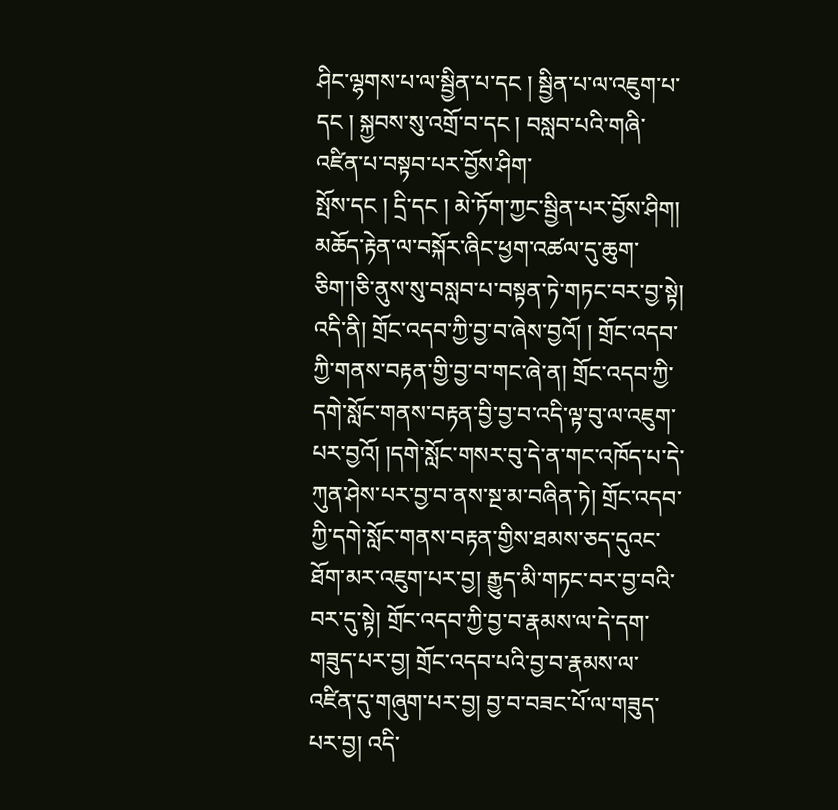ཤིང་ལྷགས་པ་ལ་སྦྱིན་པ་དང ། སྦྱིན་པ་ལ་འཇུག་པ་དང ། སྐྱབས་སུ་འགྲོ་བ་དང ། བསླབ་པའི་གཞི་འཛིན་པ་བསྟབ་པར་བྱོས་ཤིག་
སྤོས་དང ། དྲི་དང ། མེ་ཏོག་ཀྱང་སྦྱིན་པར་བྱོས་ཤིག། མཆོད་རྟེན་ལ་བསྐོར་ཞིང་ཕྱག་འཚལ་དུ་ཆུག་ཅིག་།ཅི་ནུས་སུ་བསླབ་པ་བསྟན་ཏེ་གཏང་བར་བྱ་སྟེ། འདི་ནི། གྲོང་འདབ་ཀྱི་བྱ་བ་ཞེས་བྱའོ། ། གྲོང་འདབ་ཀྱི་གནས་བརྟན་གྱི་བྱ་བ་གང་ཞེ་ན། གྲོང་འདབ་ཀྱི་དགེ་སློང་གནས་བརྟན་བྱི་བྱ་བ་འདི་ལྟ་བུ་ལ་འཇུག་པར་བྱའོ། །དགེ་སློང་གསར་བུ་དེ་ན་གང་འཁོད་པ་དེ་ཀུན་ཤེས་པར་བྱ་བ་ནས་སྔ་མ་བཞིན་ཏེ། གྲོང་འདབ་ཀྱི་དགེ་སློང་གནས་བརྟན་གྱིས་ཐམས་ཅད་དུའང་ཐོག་མར་འཇུག་པར་བྱ། རྒྱུད་མི་གཏང་བར་བྱ་བའི་བར་དུ་སྟེ། གྲོང་འདབ་ཀྱི་བྱ་བ་རྣམས་ལ་དེ་དག་གཟུད་པར་བྱ། གྲོང་འདབ་པའི་བྱ་བ་རྣམས་ལ་འཛིན་དུ་གཞུག་པར་བྱ། བྱ་བ་བཟང་པོ་ལ་གཟུད་པར་བྱ། འདི་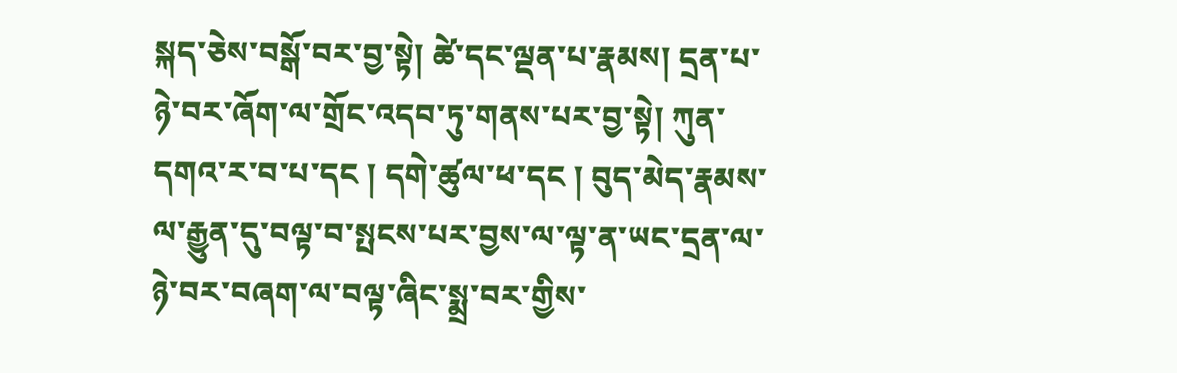སྐད་ཅེས་བསྒོ་བར་བྱ་སྟེ། ཚེ་དང་ལྡན་པ་རྣམས། དྲན་པ་ཉེ་བར་ཞོག་ལ་གྲོང་འདབ་ཏུ་གནས་པར་བྱ་སྟེ། ཀུན་དགའ་ར་བ་པ་དང ། དགེ་ཚུལ་ཕ་དང ། བུད་མེད་རྣམས་ལ་རྒྱུན་དུ་བལྟ་བ་སྤངས་པར་བྱས་ལ་ལྟ་ན་ཡང་དྲན་ལ་ཉེ་བར་བཞག་ལ་བལྟ་ཞིང་སྨྲ་བར་གྱིས་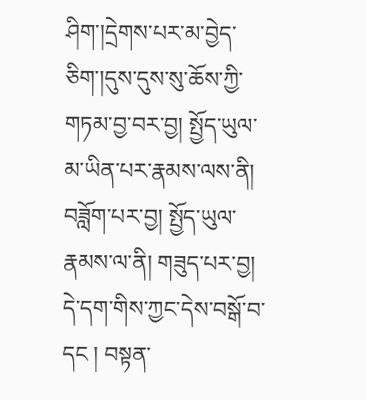ཤིག་།དྲེགས་པར་མ་བྱེད་ཅིག་།དུས་དུས་སུ་ཆོས་ཀྱི་གཏམ་བྱ་བར་བྱ། སྤྱོད་ཡུལ་མ་ཡིན་པར་རྣམས་ལས་ནི། བཟློག་པར་བྱ། སྤྱོད་ཡུལ་རྣམས་ལ་ནི། གཟུད་པར་བྱ། དེ་དག་གིས་ཀྱང་དེས་བསྒོ་བ་དང ། བསྟན་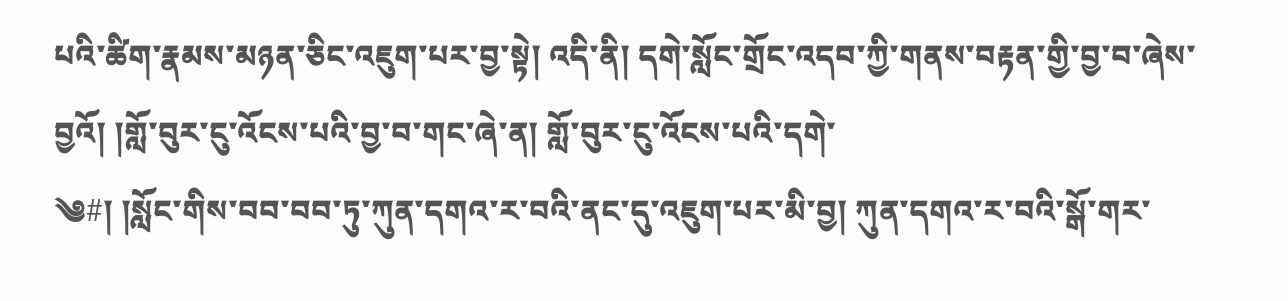པའི་ཚིག་རྣམས་མཉན་ཅིང་འཇུག་པར་བྱ་སྟེ། འདི་ནི། དགེ་སློང་གྲོང་འདབ་ཀྱི་གནས་བརྟན་གྱི་བྱ་བ་ཞེས་བྱའོ། །གློ་བུར་ངུ་འོངས་པའི་བྱ་བ་གང་ཞེ་ན། གློ་བུར་ངུ་འོངས་པའི་དགེ་
༄#། །སློང་གིས་བབ་བབ་ཏུ་ཀུན་དགའ་ར་བའི་ནང་དུ་འཇུག་པར་མི་བྱ། ཀུན་དགའ་ར་བའི་སྒོ་གར་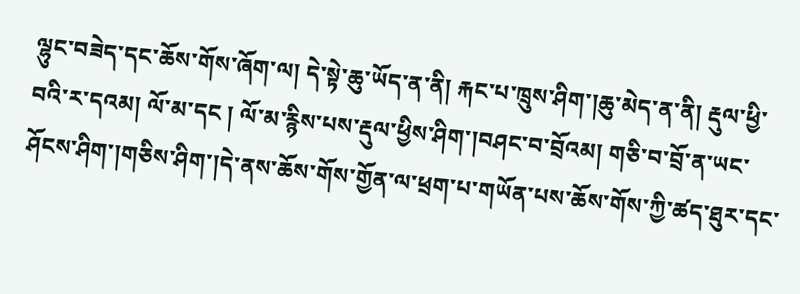ལྷུང་བཟེད་དང་ཆོས་གོས་ཞོག་ལ། དེ་སྟེ་ཆུ་ཡོད་ན་ནི། རྐང་པ་ཁྲུས་ཤིག་།ཆུ་མེད་ན་ནི། རྡུལ་ཕྱི་བའི་ར་དའམ། ལོ་མ་དང ། ལོ་མ་རྙིས་པས་རྡུལ་ཕྱིས་ཤིག་།བཤང་བ་བྲོའམ། གཅི་བ་བྲོ་ན་ཡང་ཤོངས་ཤིག་།གཅིས་ཤིག་།དེ་ནས་ཆོས་གོས་གྱོན་ལ་ཕྲག་པ་གཡོན་པས་ཆོས་གོས་ཀྱི་ཚད་ཐུར་དང་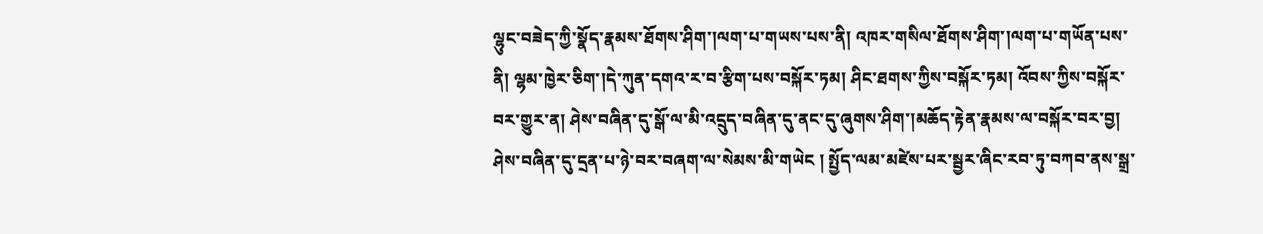ལྷུང་བཟེད་ཀྱི་སྣོད་རྣམས་ཐོགས་ཤིག་།ལག་པ་གཡས་པས་ནི། འཁར་གསིལ་ཐོགས་ཤིག་།ལག་པ་གཡོན་པས་ནི། ལྷམ་ཁྱེར་ཅིག་།དེ་ཀུན་དགའ་ར་བ་རྩིག་པས་བསྐོར་ཏམ། ཤིང་ཐགས་ཀྱིས་བསྐོར་ཏམ། འོབས་ཀྱིས་བསྐོར་བར་གྱུར་ན། ཤེས་བཞིན་དུ་སྒོ་ལ་མི་འདྲུད་བཞིན་དུ་ནང་དུ་ཞུགས་ཤིག་།མཆོད་རྟེན་རྣམས་ལ་བསྐོར་བར་བྱ། ཤེས་བཞིན་དུ་དྲན་པ་ཉེ་བར་བཞག་ལ་སེམས་མི་གཡེང ། སྤྱོད་ལམ་མཛེས་པར་སྦྱར་ཞིང་རབ་ཏུ་བཀབ་ནས་སྒྲ་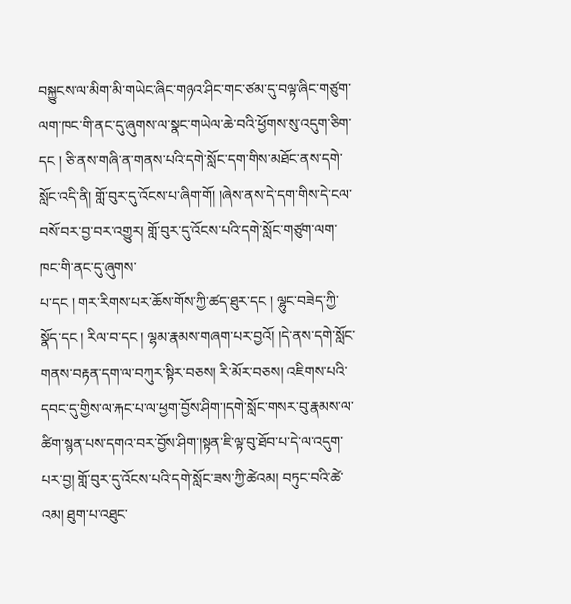བསྐྱུངས་ལ་མིག་མི་གཡེང་ཞིང་གཉའ་ཤིང་གང་ཙམ་དུ་བལྟ་ཞིང་གཙུག་ལག་ཁང་གི་ནང་དུ་ཞུགས་ལ་སྣང་གཡེལ་ཆེ་བའི་ཕྱོགས་སུ་འདུག་ཅིག་དང ། ཅི་ནས་གཞི་ན་གནས་པའི་དགེ་སློང་དག་གིས་མཐོང་ནས་དགེ་སློང་འདི་ནི། གློ་བུར་དུ་འོངས་པ་ཞིག་གོ། །ཞེས་ནས་དེ་དག་གིས་དེ་ངལ་བསོ་བར་བྱ་བར་འགྱུར། གློ་བུར་དུ་འོངས་པའི་དགེ་སློང་གཙུག་ལག་ཁང་གི་ནང་དུ་ཞུགས་
པ་དང ། གར་རིགས་པར་ཆོས་གོས་ཀྱི་ཚད་ཐུར་དང ། ལྷུང་བཟེད་ཀྱི་སྣོད་དང ། རིལ་བ་དང ། ལྷམ་རྣམས་གཞག་པར་བྱའོ། །དེ་ནས་དགེ་སློང་གནས་བརྟན་དག་ལ་བཀུར་སྟིར་བཅས། རི་མོར་བཅས། འཇིགས་པའི་དབང་དུ་གྱིས་ལ་རྐང་པ་ལ་ཕྱག་བྱོས་ཤིག་།དགེ་སློང་གསར་བུ་རྣམས་ལ་ཚིག་སྙན་པས་དགའ་བར་བྱོས་ཤིག་།སྟན་ཇི་ལྟ་བུ་ཐོབ་པ་དེ་ལ་འདུག་པར་བྱ། གློ་བུར་དུ་འོངས་པའི་དགེ་སློང་ཟས་ཀྱི་ཚེའམ། བཏུང་བའི་ཚེ་འམ། ཐུག་པ་འཐུང་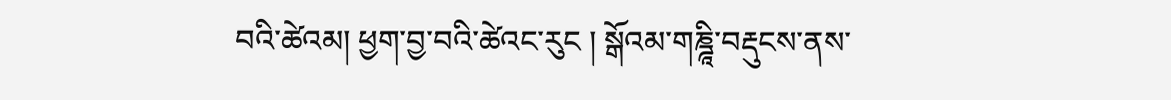བའི་ཚེའམ། ཕྱག་བྱ་བའི་ཚེའང་རུང ། སྒོའམ་གཎྜཱི་བརྡུངས་ནས་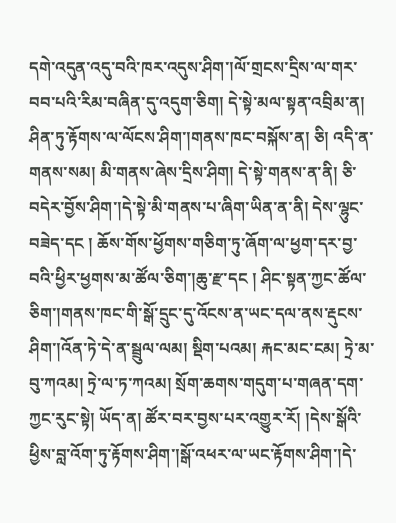དགེ་འདུན་འདུ་བའི་ཁར་འདུས་ཤིག་།ལོ་གྲངས་དྲིས་ལ་གར་བབ་པའི་རིམ་བཞིན་དུ་འདུག་ཅིག། དེ་སྟེ་མལ་སྟན་འབྲིམ་ན། ཤིན་ཏུ་རྟོགས་ལ་ལོངས་ཤིག་།གནས་ཁང་བསྐོས་ན། ཅི། འདི་ན་གནས་སམ། མི་གནས་ཞེས་དྲིས་ཤིག། དེ་སྟེ་གནས་ན་ནི། ཅི་བདེར་བྱོས་ཤིག་།དེ་སྟེ་མི་གནས་པ་ཞིག་ཡིན་ན་ནི། དེས་ལྷུང་བཟེད་དང ། ཆོས་གོས་ཕྱོགས་གཅིག་ཏུ་ཞོག་ལ་ཕྱག་དར་བྱ་བའི་ཕྱིར་ཕྱགས་མ་ཚོལ་ཅིག་།ཆུ་རྫ་དང ། ཤིང་སྟན་ཀྱང་ཚོལ་ཅིག་།གནས་ཁང་གི་སྒོ་དྲུང་དུ་འོངས་ན་ཡང་དལ་ནས་རྡུངས་ཤིག་།འོན་ཏེ་དེ་ན་སྦྲུལ་ལམ། སྡིག་པའམ། རྐང་མང་ངམ། ཏྲེ་མ་བུ་ཀའམ། ཏྲེ་ལ་ཏ་ཀའམ། སྲོག་ཆགས་གདུག་པ་གཞན་དག་ཀྱང་རུང་སྟེ། ཡོད་ན། ཚོར་བར་བྱས་པར་འགྱུར་རོ། །དེས་སྒོའི་ཕྱིས་བླ་འོག་ཏུ་རྟོགས་ཤིག་།སྒོ་འཕར་ལ་ཡང་རྟོགས་ཤིག་།དེ་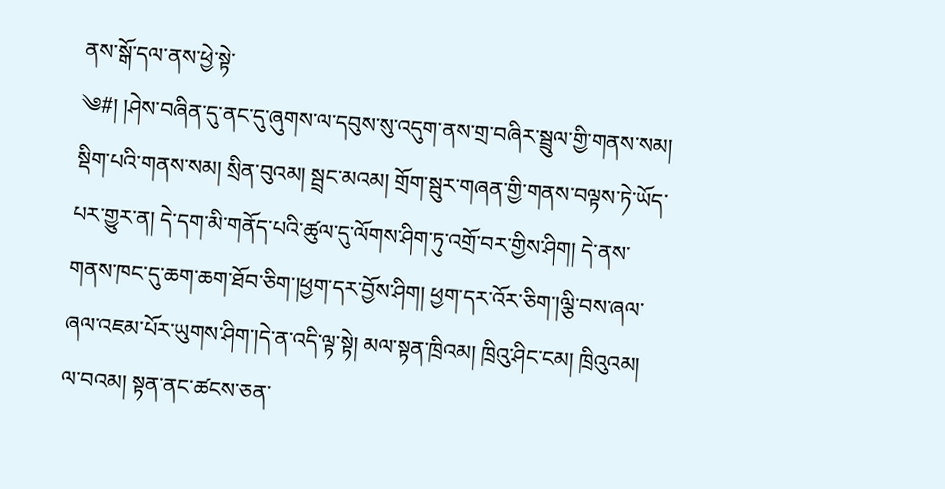ནས་སྒོ་དལ་ནས་ཕྱེ་སྟེ་
༄#། །ཤེས་བཞིན་དུ་ནང་དུ་ཞུགས་ལ་དབུས་སུ་འདུག་ནས་གྲ་བཞིར་སྦྲུལ་གྱི་གནས་སམ། སྡིག་པའི་གནས་སམ། སྲིན་བུའམ། སྦྲང་མའམ། གྲོག་སྦུར་གཞན་གྱི་གནས་བལྟས་ཏེ་ཡོད་པར་གྱུར་ན། དེ་དག་མི་གནོད་པའི་ཚུལ་དུ་ལོགས་ཤིག་ཏུ་འགྲོ་བར་གྱིས་ཤིག། དེ་ནས་གནས་ཁང་དུ་ཆག་ཆག་ཐོབ་ཅིག་།ཕྱག་དར་བྱོས་ཤིག། ཕྱག་དར་འོར་ཅིག་།ལྕི་བས་ཞལ་ཞལ་འཇམ་པོར་ཡུགས་ཤིག་།དེ་ན་འདི་ལྟ་སྟེ། མལ་སྟན་ཁྲིའམ། ཁྲིའུ་ཤིང་ངམ། ཁྲིའུའམ། ལ་བའམ། སྟན་ནང་ཚངས་ཅན་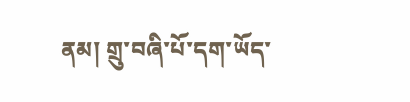ནམ། གྲུ་བཞི་པོ་དག་ཡོད་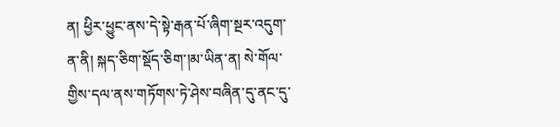ན། ཕྱིར་ཕྱུང་ནས་དེ་སྟེ་རྒན་པོ་ཞིག་སྔར་འདུག་ན་ནི། སྐད་ཅིག་སྡོད་ཅིག་།མ་ཡིན་ན། སེ་གོལ་གྱིས་དལ་ནས་གཏོགས་ཏེ་ཤེས་བཞིན་དུ་ནང་དུ་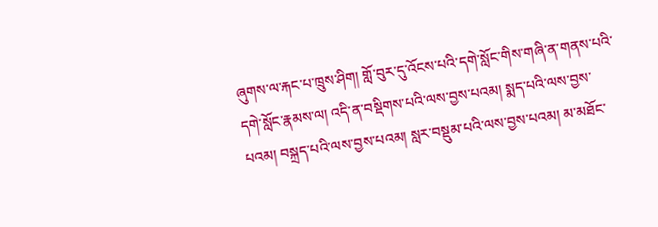ཞུགས་ལ་རྐང་པ་ཁྲུས་ཤིག། གློ་བུར་དུ་འོངས་པའི་དགེ་སློང་གིས་གཞི་ན་གནས་པའི་དགེ་སློང་རྣམས་ལ། འདི་ན་བསྡིགས་པའི་ལས་བྱས་པའམ། སྨད་པའི་ལས་བྱས་པའམ། བསྐྲད་པའི་ལས་བྱས་པའམ། སླར་བསྡུམ་པའི་ལས་བྱས་པའམ། མ་མཐོང་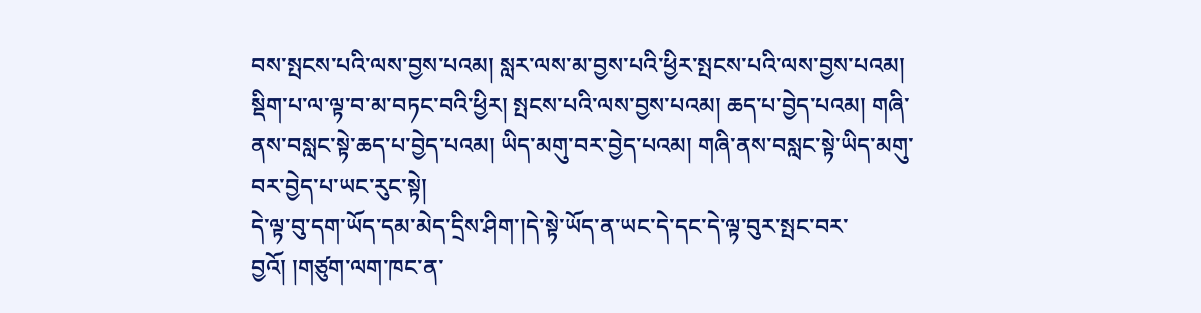བས་སྤངས་པའི་ལས་བྱས་པའམ། སླར་ལས་མ་བྱས་པའི་ཕྱིར་སྤངས་པའི་ལས་བྱས་པའམ། སྡིག་པ་ལ་ལྟ་བ་མ་བཏང་བའི་ཕྱིར། སྤངས་པའི་ལས་བྱས་པའམ། ཆད་པ་བྱེད་པའམ། གཞི་ནས་བསླང་སྟེ་ཆད་པ་བྱེད་པའམ། ཡིད་མགུ་བར་བྱེད་པའམ། གཞི་ནས་བསླང་སྟེ་ཡིད་མགུ་བར་བྱེད་པ་ཡང་རུང་སྟེ།
དེ་ལྟ་བུ་དག་ཡོད་དམ་མེད་དྲིས་ཤིག་།དེ་སྟེ་ཡོད་ན་ཡང་དེ་དང་དེ་ལྟ་བུར་སྤང་བར་བྱའོ། །གཙུག་ལག་ཁང་ན་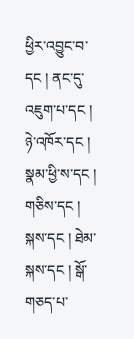ཕྱིར་འབྱུང་བ་དང ། ནང་དུ་འཇུག་པ་དང ། ཉེ་འཁོར་དང ། སྣམ་ཕྱི་ས་དང ། གཅིས་དང ། སྐས་དང ། ཐེམ་སྐས་དང ། སྒོ་གཅད་པ་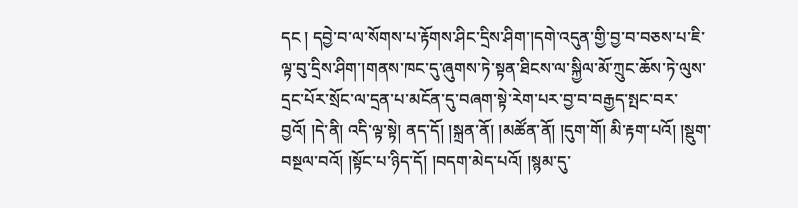དང ། དབྱེ་བ་ལ་སོགས་པ་རྟོགས་ཤིང་དྲིས་ཤིག་།དགེ་འདུན་གྱི་བྱ་བ་བཅས་པ་ཇི་ལྟ་བུ་དྲིས་ཤིག་།གནས་ཁང་དུ་ཞུགས་ཏེ་སྟན་ཐིངས་ལ་སྐྱིལ་མོ་ཀྲུང་ཆོས་ཏེ་ལུས་དྲང་པོར་སྲོང་ལ་དྲན་པ་མངོན་དུ་བཞག་སྟེ་རེག་པར་བྱ་བ་བརྒྱད་སྤང་བར་བྱའོ། །དེ་ནི། འདི་ལྟ་སྟེ། ནད་དོ། །སྐྲན་ནོ། །མཚོན་ནོ། །དུག་གོ། མི་རྟག་པའོ། །སྡུག་བསྔལ་བའོ། །སྟོང་པ་ཉིད་དོ། །བདག་མེད་པའོ། །སྙམ་དུ་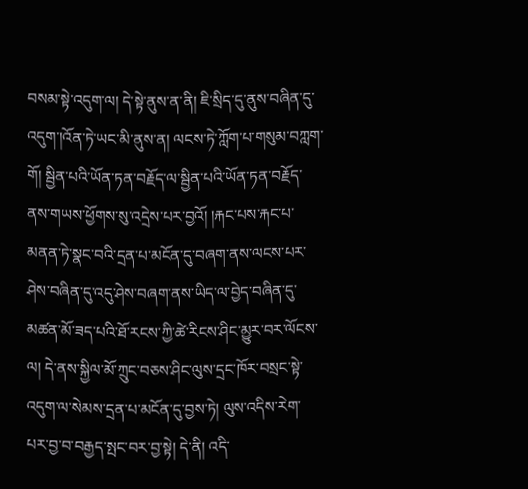བསམ་སྟེ་འདུག་ལ། དེ་སྟེ་ནུས་ན་ནི། ཇི་སྲིད་དུ་ནུས་བཞིན་དུ་འདུག་།འོན་ཏེ་ཡང་མི་ནུས་ན། ལངས་ཏེ་ཀློག་པ་གསུམ་བཀླག་གོ། སྦྱིན་པའི་ཡོན་ཏན་བརྗོད་ལ་སྦྱིན་པའི་ཡོན་ཏན་བརྗོད་ནས་གཡས་ཕྱོགས་སུ་འདྲེས་པར་བྱའོ། །རྐང་པས་རྐང་པ་མནན་ཏེ་སྣང་བའི་དྲན་པ་མངོན་དུ་བཞག་ནས་ལངས་པར་ཤེས་བཞིན་དུ་འདུ་ཤེས་བཞག་ནས་ཡིད་ལ་བྱེད་བཞིན་དུ་མཚན་མོ་ཟད་པའི་ཐོ་རངས་ཀྱི་ཚེ་རིངས་ཤིང་མྱུར་བར་ལོངས་ལ། དེ་ནས་སྐྱིལ་མོ་ཀྲུང་བཅས་ཤིང་ལུས་དྲང་ཁོར་བསྲང་སྟེ་འདུག་ལ་སེམས་དྲན་པ་མངོན་དུ་བྱས་ཏེ། ལུས་འདིས་རེག་པར་བྱ་བ་བརྒྱད་སྤང་བར་བྱ་སྟེ། དེ་ནི། འདི་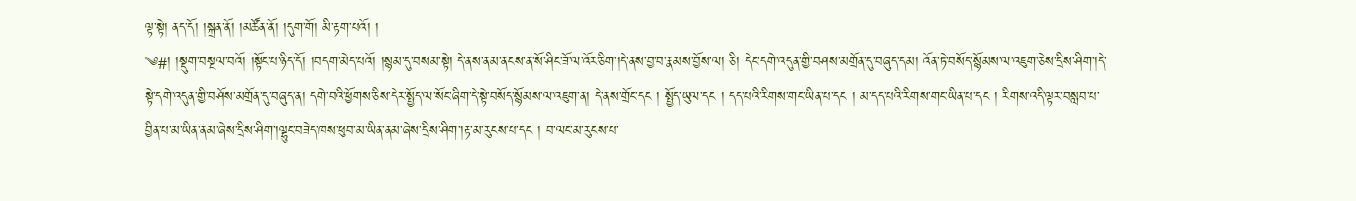ལྟ་སྟེ། ནད་དོ། །སྐྲན་ནོ། །མཚོན་ནོ། །དུག་གོ། མི་རྟག་པའོ། །
༄#། །སྡུག་བསྔལ་བའོ། །སྟོང་པ་ཉིད་དོ། །བདག་མེད་པའོ། །སྙམ་དུ་བསམ་སྟེ། དེ་ནས་ནམ་ནངས་ན་སོ་ཤིང་ཟོ་ལ་འོར་ཅིག་།དེ་ནས་བྱ་བ་རྣམས་བྱོས་ལ། ཅི། དེང་དགེ་འདུན་གྱི་བཤས་མགྲོན་དུ་བཞུད་དམ། འོན་ཏེ་བསོད་སྙོམས་ལ་འཇུག་ཅེས་དྲིས་ཤིག་།དེ་སྟེ་དགེ་འདུན་གྱི་བཤོས་མགྲོན་དུ་བཞུད་ན། དགེ་བའི་ཕྱོགས་ཅིས་དེར་སྤྱོད་ལ་སོང་ཞིག་དེ་སྟེ་བསོད་སྙོམས་ལ་འཇུག་ན། དེ་ནས་གྲོང་དང ། སྤྱོད་ཡུལ་དང ། དད་པའི་རིགས་གང་ཡིན་པ་དང ། མ་དད་པའི་རིགས་གང་ཡིན་པ་དང ། རིགས་འདི་ལྟར་བསླབ་པ་བྱིན་པ་མ་ཡིན་ནམ་ཞེས་དྲིས་ཤིག་།ལྷུང་བཟེད་ཁས་ཕུབ་མ་ཡིན་ནམ་ཞེས་དྲིས་ཤིག་།རྟ་མ་རུངས་པ་དང ། བ་ལང་མ་རུངས་པ་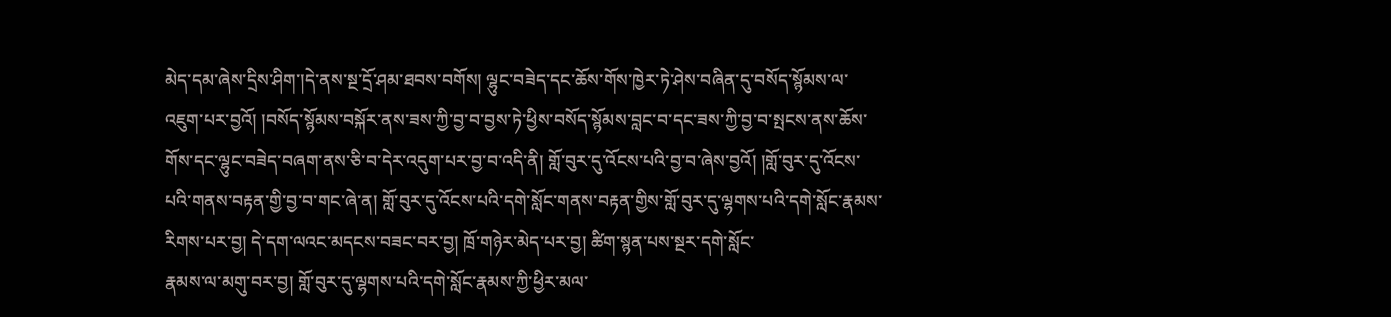མེད་དམ་ཞེས་དྲིས་ཤིག་།དེ་ནས་སྔ་དྲོ་ཤམ་ཐབས་བགོས། ལྷུང་བཟེད་དང་ཆོས་གོས་ཁྱེར་ཏེ་ཤེས་བཞིན་དུ་བསོད་སྙོམས་ལ་འཇུག་པར་བྱའོ། །བསོད་སྙོམས་བསྐོར་ནས་ཟས་ཀྱི་བྱ་བ་བྱས་ཏེ་ཕྱིས་བསོད་སྙོམས་བླང་བ་དང་ཟས་ཀྱི་བྱ་བ་སྤངས་ནས་ཆོས་གོས་དང་ལྷུང་བཟེད་བཞག་ནས་ཅི་བ་དེར་འདུག་པར་བྱ་བ་འདི་ནི། གློ་བུར་དུ་འོངས་པའི་བྱ་བ་ཞེས་བྱའོ། །གློ་བུར་དུ་འོངས་པའི་གནས་བརྟན་གྱི་བྱ་བ་གང་ཞེ་ན། གློ་བུར་དུ་འོངས་པའི་དགེ་སློང་གནས་བརྟན་གྱིས་གློ་བུར་དུ་ལྷགས་པའི་དགེ་སློང་རྣམས་རིགས་པར་བྱ། དེ་དག་ལའང་མདངས་བཟང་བར་བྱ། ཁྲོ་གཉེར་མེད་པར་བྱ། ཚིག་སྙན་པས་སྔར་དགེ་སློང་
རྣམས་ལ་མགུ་བར་བྱ། གློ་བུར་དུ་ལྷགས་པའི་དགེ་སློང་རྣམས་ཀྱི་ཕྱིར་མལ་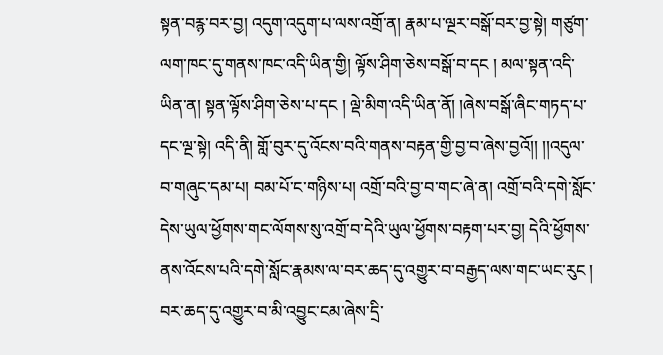སྟན་བརྙ་བར་བྱ། འདུག་འདུག་པ་ལས་འགྲོ་ན། རྣམ་པ་ལྔར་བསྒོ་བར་བྱ་སྟེ། གཙུག་ལག་ཁང་དུ་གནས་ཁང་འདི་ཡིན་གྱི། ལྟོས་ཤིག་ཅེས་བསྒོ་བ་དང ། མལ་སྟན་འདི་ཡིན་ན། སྟན་ལྟོས་ཤིག་ཅེས་པ་དང ། ལྡེ་མིག་འདི་ཡིན་ནོ། །ཞེས་བསྒོ་ཞིང་གཏད་པ་དང་ལྔ་སྟེ། འདི་ནི། གློ་བུར་དུ་འོངས་བའི་གནས་བརྟན་གྱི་བྱ་བ་ཞེས་བྱའོ།། །།འདུལ་བ་གཞུང་དམ་པ། བམ་པོ་ང་གཉིས་པ། འགྲོ་བའི་བྱ་བ་གང་ཞེ་ན། འགྲོ་བའི་དགེ་སློང་དེས་ཡུལ་ཕྱོགས་གང་ལོགས་སུ་འགྲོ་བ་དེའི་ཡུལ་ཕྱོགས་བརྟག་པར་བྱ། དེའི་ཕྱོགས་ནས་འོངས་པའི་དགེ་སློང་རྣམས་ལ་བར་ཆད་དུ་འགྱུར་བ་བརྒྱད་ལས་གང་ཡང་རུང ། བར་ཆད་དུ་འགྱུར་བ་མི་འབྱུང་ངམ་ཞེས་དྲི་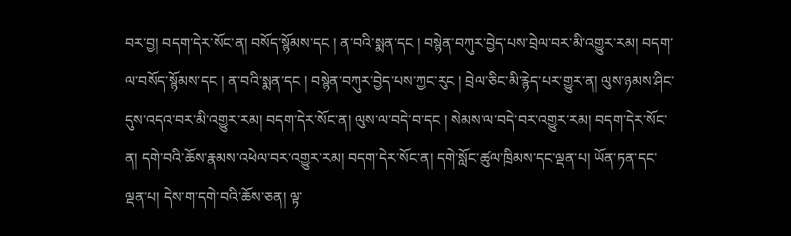བར་བྱ། བདག་དེར་སོང་ན། བསོད་སྙོམས་དང ། ན་བའི་སྨན་དང ། བསྙེན་བཀུར་བྱེད་པས་བྲེལ་བར་མི་འགྱུར་རམ། བདག་ལ་བསོད་སྙོམས་དང ། ན་བའི་སྨན་དང ། བསྙེན་བཀུར་བྱེད་པས་ཀྱང་རུང ། བྲེལ་ཅིང་མི་རྙེད་པར་གྱུར་ན། ལུས་ཉམས་ཤིང་དུས་འདའ་བར་མི་འགྱུར་རམ། བདག་དེར་སོང་ན། ལུས་ལ་བདེ་བ་དང ། སེམས་ལ་བདེ་བར་འགྱུར་རམ། བདག་དེར་སོང་ན། དགེ་བའི་ཆོས་རྣམས་འཕེལ་བར་འགྱུར་རམ། བདག་དེར་སོང་ན། དགེ་སློང་ཚུལ་ཁྲིམས་དང་ལྡན་པ། ཡོན་ཏན་དང་ལྡན་པ། དེས་ག་དགེ་བའི་ཆོས་ཅན། ལྟ་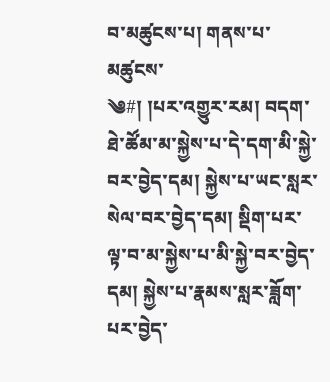བ་མཚུངས་པ། གནས་པ་མཚུངས་
༄#། །པར་འགྱུར་རམ། བདག་ཐེ་ཚོམ་མ་སྐྱེས་པ་དེ་དག་མི་སྐྱེ་བར་བྱེད་དམ། སྐྱེས་པ་ཡང་སླར་སེལ་བར་བྱེད་དམ། སྡིག་པར་ལྟ་བ་མ་སྐྱེས་པ་མི་སྐྱེ་བར་བྱེད་དམ། སྐྱེས་པ་རྣམས་སླར་ཟློག་པར་བྱེད་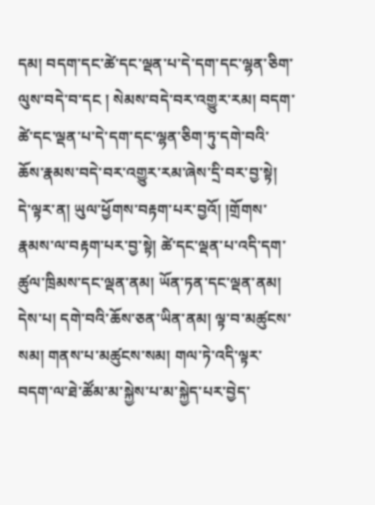དམ། བདག་དང་ཚེ་དང་ལྡན་པ་དེ་དག་དང་ལྷན་ཅིག་ལུས་བདེ་བ་དང ། སེམས་བདེ་བར་འགྱུར་རམ། བདག་ཚེ་དང་ལྡན་པ་དེ་དག་དང་ལྷན་ཅིག་ཏུ་དགེ་བའི་ཆོས་རྣམས་བདེ་བར་འགྱུར་རམ་ཞེས་དྲི་བར་བྱ་སྟེ། དེ་ལྟར་ན། ཡུལ་ཕྱོགས་བརྟག་པར་བྱའོ། །གྲོགས་རྣམས་ལ་བརྟག་པར་བྱ་སྟེ། ཚེ་དང་ལྡན་པ་འདི་དག་ཚུལ་ཁྲིམས་དང་ལྡན་ནམ། ཡོན་ཏན་དང་ལྡན་ནམ། དེས་པ། དགེ་བའི་ཆོས་ཅན་ཡིན་ནམ། ལྟ་བ་མཚུངས་སམ། གནས་པ་མཚུངས་སམ། གལ་ཏེ་འདི་ལྟར་བདག་ལ་ཐེ་ཚོམ་མ་སྐྱེས་པ་མ་སྐྱེད་པར་བྱེད་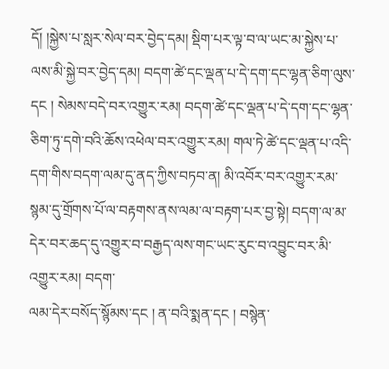དོ། །སྐྱེས་པ་སླར་སེལ་བར་བྱེད་དམ། སྡིག་པར་ལྟ་བ་ལ་ཡང་མ་སྐྱེས་པ་ལས་མི་སྐྱེ་བར་བྱེད་དམ། བདག་ཚེ་དང་ལྡན་པ་དེ་དག་དང་ལྷན་ཅིག་ལུས་དང ། སེམས་བདེ་བར་འགྱུར་རམ། བདག་ཚེ་དང་ལྡན་པ་དེ་དག་དང་ལྷན་ཅིག་ཏུ་དགེ་བའི་ཆོས་འཕེལ་བར་འགྱུར་རམ། གལ་ཏེ་ཚེ་དང་ལྡན་པ་འདི་དག་གིས་བདག་ལམ་དུ་ནད་ཀྱིས་བཏབ་ན། མི་འབོར་བར་འགྱུར་རམ་སྙམ་དུ་གྲོགས་པོ་ལ་བརྟགས་ནས་ལམ་ལ་བརྟག་པར་བྱ་སྟེ། བདག་ལ་མ་དེར་བར་ཆད་དུ་འགྱུར་བ་བརྒྱད་ལས་གང་ཡང་རུང་བ་འབྱུང་བར་མི་འགྱུར་རམ། བདག་
ལམ་དེར་བསོད་སྙོམས་དང ། ན་བའི་སྨན་དང ། བསྙེན་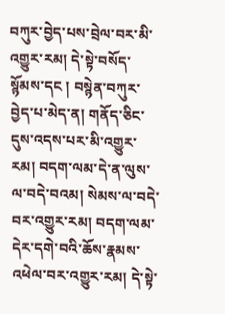བཀུར་བྱེད་པས་བྲེལ་བར་མི་འགྱུར་རམ། དེ་སྟེ་བསོད་སྙོམས་དང ། བསྙེན་བཀུར་བྱེད་པ་མེད་ན། གནོད་ཅིང་དུས་འདས་པར་མི་འགྱུར་རམ། བདག་ལམ་དེ་ན་ལུས་ལ་བདེ་བའམ། སེམས་ལ་བདེ་བར་འགྱུར་རམ། བདག་ལམ་དེར་དགེ་བའི་ཆོས་རྣམས་འཕེལ་བར་འགྱུར་རམ། དེ་སྟེ་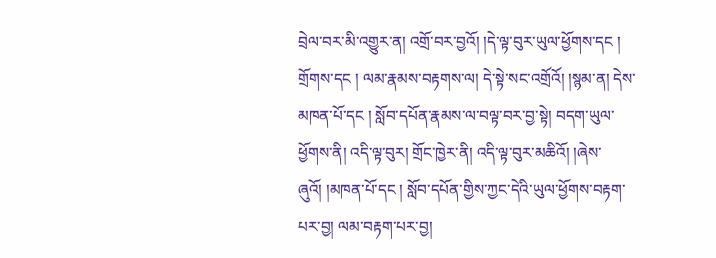བྲེལ་བར་མི་འགྱུར་ན། འགྲོ་བར་བྱའོ། །དེ་ལྟ་བུར་ཡུལ་ཕྱོགས་དང ། གྲོགས་དང ། ལམ་རྣམས་བརྟགས་ལ། དེ་སྟེ་སང་འགྲོའོ། །སྙམ་ན། དེས་མཁན་པོ་དང ། སློབ་དཔོན་རྣམས་ལ་བལྟ་བར་བྱ་སྟེ། བདག་ཡུལ་ཕྱོགས་ནི། འདི་ལྟ་བུར། གྲོང་ཁྱེར་ནི། འདི་ལྟ་བུར་མཆིའོ། །ཞེས་ཞུའོ། །མཁན་པོ་དང ། སློབ་དཔོན་གྱིས་ཀྱང་དེའི་ཡུལ་ཕྱོགས་བརྟག་པར་བྱ། ལམ་བརྟག་པར་བྱ།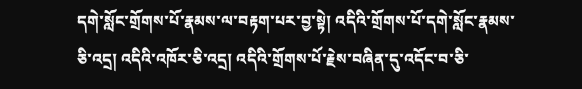དགེ་སློང་གྲོགས་པོ་རྣམས་ལ་བརྟག་པར་བྱ་སྟེ། འདིའི་གྲོགས་པོ་དགེ་སློང་རྣམས་ཅི་འདྲ། འདིའི་འཁོར་ཅི་འདྲ། འདིའི་གྲོགས་པོ་རྗེས་བཞིན་དུ་འདོང་བ་ཅི་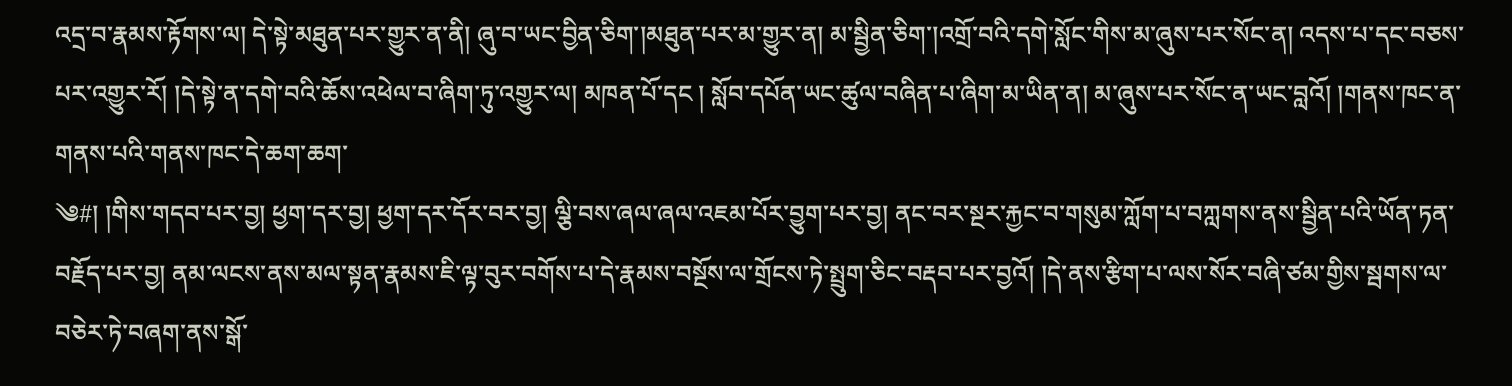འདྲ་བ་རྣམས་རྟོགས་ལ། དེ་སྟེ་མཐུན་པར་གྱུར་ན་ནི། ཞུ་བ་ཡང་བྱིན་ཅིག་།མཐུན་པར་མ་གྱུར་ན། མ་སྦྱིན་ཅིག་།འགྲོ་བའི་དགེ་སློང་གིས་མ་ཞུས་པར་སོང་ན། འདས་པ་དང་བཅས་པར་འགྱུར་རོ། །དེ་སྟེ་ན་དགེ་བའི་ཆོས་འཕེལ་བ་ཞིག་ཏུ་འགྱུར་ལ། མཁན་པོ་དང ། སློབ་དཔོན་ཡང་ཚུལ་བཞིན་པ་ཞིག་མ་ཡིན་ན། མ་ཞུས་པར་སོང་ན་ཡང་བླའོ། །གནས་ཁང་ན་གནས་པའི་གནས་ཁང་དེ་ཆག་ཆག་
༄#། །གིས་གདབ་པར་བྱ། ཕྱག་དར་བྱ། ཕྱག་དར་དོར་བར་བྱ། ལྕི་བས་ཞལ་ཞལ་འཇམ་པོར་བྱུག་པར་བྱ། ནང་བར་སྔར་རྐྱང་བ་གསུམ་ཀློག་པ་བཀླགས་ནས་སྦྱིན་པའི་ཡོན་ཏན་བརྗོད་པར་བྱ། ནམ་ལངས་ནས་མལ་སྟན་རྣམས་ཇི་ལྟ་བུར་བགོས་པ་དེ་རྣམས་བསྔོས་ལ་གྲོངས་ཏེ་སྤྲུག་ཅིང་བརྡབ་པར་བྱའོ། །དེ་ནས་རྩིག་པ་ལས་སོར་བཞི་ཙམ་གྱིས་སྦགས་ལ་བཅེར་ཏེ་བཞག་ནས་སྒོ་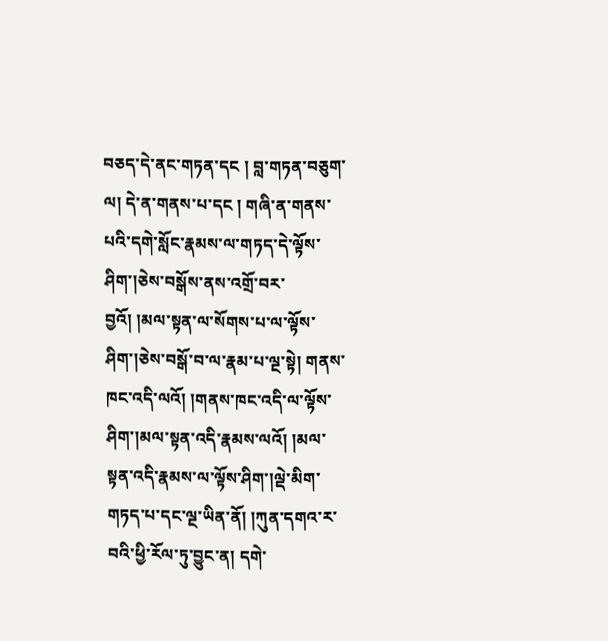བཅད་དེ་ནང་གཏན་དང ། བླ་གཏན་བཅུག་ལ། དེ་ན་གནས་པ་དང ། གཞི་ན་གནས་པའི་དགེ་སློང་རྣམས་ལ་གཏད་དེ་ལྟོས་ཤིག་།ཅེས་བསྒོས་ནས་འགྲོ་བར་བྱའོ། །མལ་སྟན་ལ་སོགས་པ་ལ་ལྟོས་ཤིག་།ཅེས་བསྒོ་བ་ལ་རྣམ་པ་ལྔ་སྟེ། གནས་ཁང་འདི་ལའོ། །གནས་ཁང་འདི་ལ་ལྟོས་ཤིག་།མལ་སྟན་འདི་རྣམས་ལའོ། །མལ་སྟན་འདི་རྣམས་ལ་ལྟོས་ཤིག་།ལྡེ་མིག་གཏད་པ་དང་ལྔ་ཡིན་ནོ། །ཀུན་དགའ་ར་བའི་ཕྱི་རོལ་ཏུ་བྱུང་ན། དགེ་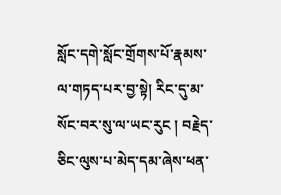སློང་དགེ་སློང་གྲོགས་པོ་རྣམས་ལ་གཏད་པར་བྱ་སྟེ། རིང་དུ་མ་སོང་བར་སུ་ལ་ཡང་རུང ། བརྗེད་ཅིང་ལུས་པ་མེད་དམ་ཞེས་ཕན་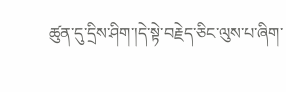ཚུན་དུ་དྲིས་ཤིག་།དེ་སྟེ་བརྗེད་ཅིང་ལུས་པ་ཞིག་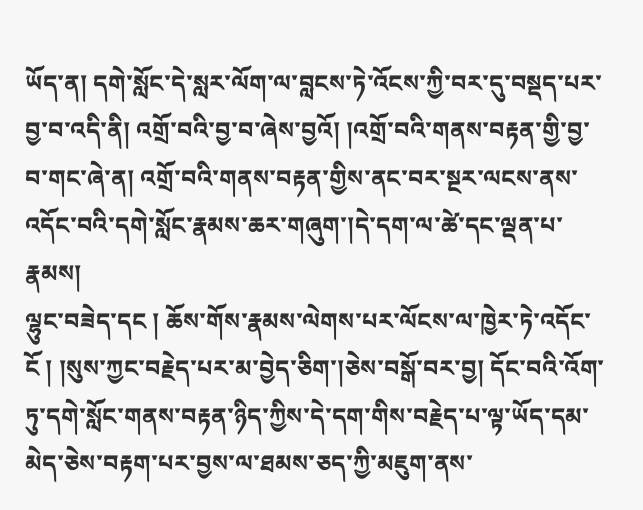ཡོད་ན། དགེ་སློང་དེ་སླར་ལོག་ལ་བླངས་ཏེ་འོངས་ཀྱི་བར་དུ་བསྡད་པར་བྱ་བ་འདི་ནི། འགྲོ་བའི་བྱ་བ་ཞེས་བྱའོ། །འགྲོ་བའི་གནས་བརྟན་གྱི་བྱ་བ་གང་ཞེ་ན། འགྲོ་བའི་གནས་བརྟན་གྱིས་ནང་བར་སྔར་ལངས་ནས་འདོང་བའི་དགེ་སློང་རྣམས་ཆར་གཞུག་།དེ་དག་ལ་ཚེ་དང་ལྡན་པ་རྣམས།
ལྷུང་བཟེད་དང ། ཆོས་གོས་རྣམས་ལེགས་པར་ལོངས་ལ་ཁྱེར་ཏེ་འདོང་ངོ ། །སུས་ཀྱང་བརྗེད་པར་མ་བྱེད་ཅིག་།ཅེས་བསྒོ་བར་བྱ། དོང་བའི་འོག་ཏུ་དགེ་སློང་གནས་བརྟན་ཉིད་ཀྱིས་དེ་དག་གིས་བརྗེད་པ་ལྟ་ཡོད་དམ་མེད་ཅེས་བརྟག་པར་བྱས་ལ་ཐམས་ཅད་ཀྱི་མཇུག་ནས་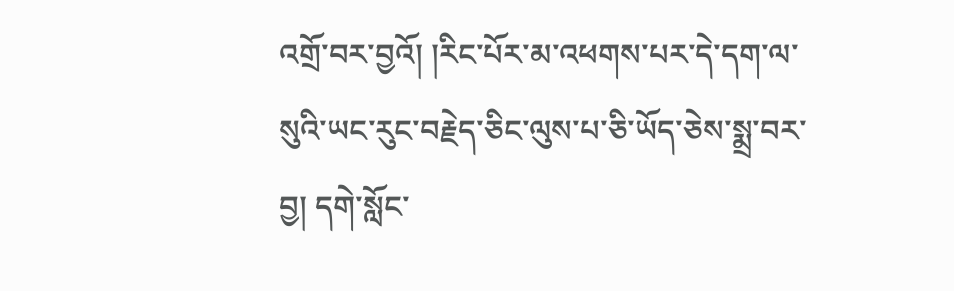འགྲོ་བར་བྱའོ། །རིང་པོར་མ་འཕགས་པར་དེ་དག་ལ་སུའི་ཡང་རུང་བརྗེད་ཅིང་ལུས་པ་ཅི་ཡོད་ཅེས་སྨྲ་བར་བྱ། དགེ་སློང་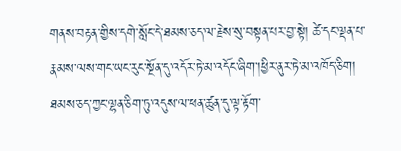གནས་བརྟན་གྱིས་དགེ་སློང་དེ་ཐམས་ཅད་ལ་རྗེས་སུ་བསྟན་པར་བྱ་སྟེ། ཚེ་དང་ལྡན་པ་རྣམས་ལས་གང་ཡང་རུང་སྔོན་དུ་འདོར་ཏེ་མ་འདོང་ཞིག་།ཕྱིར་ནུར་ཏེ་མ་འཁོད་ཅིག། ཐམས་ཅད་ཀྱང་ལྷན་ཅིག་ཏུ་འདུས་ལ་ཕན་ཚུན་དུ་ལྟ་རྟོག་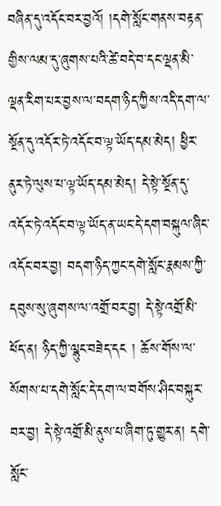བཞིན་དུ་འདོང་བར་བྱའོ། །དགེ་སློང་གནས་བརྟན་གྱིས་ལམ་དུ་ཞུགས་པའི་ཚེ་བདེ་བ་དང་ལྡན་མི་ལྡན་རིག་པར་བྱས་ལ་བདག་ཉིད་ཀྱིས་འདི་དག་ལ་སྔོན་དུ་འདོར་ཏེ་འདོང་བ་ལྟ་ཡོད་དམ་མེད། ཕྱིར་ནུར་ཏེ་ལུས་པ་ལྟ་ཡོད་དམ་མེད། དེ་སྟེ་སྔོན་དུ་འདོར་ཏེ་འདོང་བ་ལྟ་ཡོད་ན་ཡང་དེ་དག་བསྐུལ་ཞིང་འདོང་བར་བྱ། བདག་ཉིད་ཀྱང་དགེ་སློང་རྣམས་ཀྱི་དབུས་སུ་ཞུགས་ལ་འགྲོ་བར་བྱ། དེ་སྟེ་འགྲོ་མི་ཕོད་ན། ཉིད་ཀྱི་ལྷུང་བཟེད་དང ། ཆོས་གོས་ལ་སོགས་པ་དགེ་སློང་དེ་དག་ལ་བགོས་ཤིང་བསྐུར་བར་བྱ། དེ་སྟེ་འགྲོ་མི་ནུས་པ་ཞིག་ཏུ་གྱུར་ན། དགེ་སློང་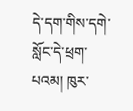དེ་དག་གིས་དགེ་སློང་དེ་ཕྲག་པའམ། ཁུར་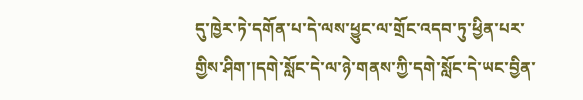དུ་ཁྱེར་ཏེ་དགོན་པ་དེ་ལས་ཕྱུང་ལ་གྲོང་འདབ་ཏུ་ཕྱིན་པར་གྱིས་ཤིག་།དགེ་སློང་དེ་ལ་ཉེ་གནས་ཀྱི་དགེ་སློང་དེ་ཡང་བྱིན་